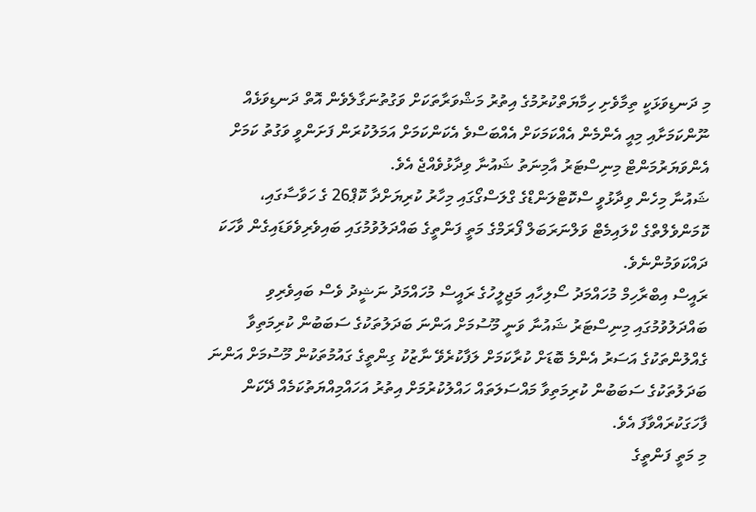މި ދަނޑިވަޅަކީ ތިމާވެށި ހިމާޔަތްކުރުމުގެ އިތުރު މަޝްވަރާތަކަށް ވަގުތުނަގާލެވެން އޮތް ދަނޑިވަޅެއް ނޫންކަމަށާއި މިއީ އެންމެން އެއްކަމަކަށް އެއްބަސްވެ އެކަންކަމަށް އަމަލުކުރަން ފަށަންވީ ވަގުތު ކަމަށް އެންވަޔަރުމަންޓް މިނިސްޓަރު އާމިނަތު ޝައުނާ ވިދާޅުވެއްޖެ އެވެ.
ޝައުނާ މިހެން ވިދާޅުވީ ސްކޮޓްލަންޑްގެ ގްލަސްގޯގައި މިހާރު ކުރިޔަށްދާ ކޮޕް26 ގެ ހަވާސާގައި، ކޮމަންވެލްތްގެ ކްލައިމެޓް ވަލްނަރަބަލް ފޯރަމްގެ މަތީ ފަންތީގެ ބައްދަލުވުމުގައި ބައިވެރިވެވަޑައިގެން ވާހަކަ ދައްކަވަމުންނެވެ.
ރައީސް އިބްރާހިމް މުހައްމަދު ސޯލިހާއި މަޖިލީހުގެ ރައީސް މުހައްމަދު ނަޝީދު ވެސް ބައިވެރިވި ބައްދަލުވުމުގައި މިނިސްޓަރު ޝައުނާ ވަނީ މޫސުމަށް އަންނަ ބަދަލުތަކުގެ ސަބަބުން ކުރިމަތިވާ ގެއްލުންތަކުގެ އަސަރު އެންމެ ބޮޑަށް ކުރާކަމަށް ލަފާކުރެވޭ ނާޒުކު ގިންތީގެ ގައުމުތަކުން މޫސުމަށް އަންނަ ބަދަލުތަކުގެ ސަބަބުން ކުރިމަތިވާ މައްސަލަތައް ހައްލުކުރުމަށް އިތުރު އަހައްމިއްޔަތުކަމެއް ދޭކަން ފާހަގަކުރައްވާފަ އެވެ.
މި މަތީ ފަންތީގެ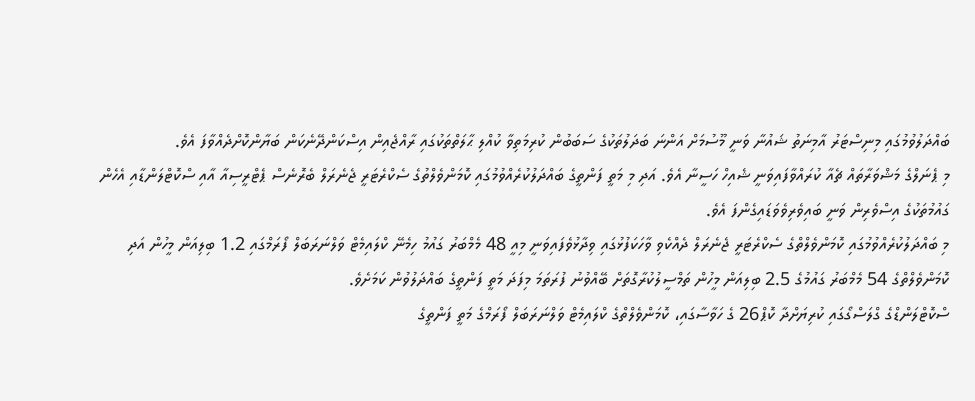ބައްދަލުވުމުގައި މިނިސްޓަރު އާމިނަތު ޝައުނާ ވަނީ މޫސުމަށް އަންނަ ބަދަލުތަކުގެ ސަބަބުން ކުރިމަތިވާ ކުއްލި ޙާލަތްތަކުގައި ރާއްޖެއިން އިސްކަންދޭނެކަން ބަޔާންކޮށްދެއްވާފަ އެވެ.
މި ޕެނަލްގެ މަޝްވަރާތައް ޗެއާ ކުރައްވާފައިވަނީ ޝެއިހް ހަސީނާ އެވެ. އަދި މި މަތީ ފަންތީގެ ބައްދަލުކުރެއްވުމުގައި ކޮމަންވެލްތުގެ ސެކްރެޓަރީ ޖެނެރަލް ބެރޮނެސް ޕެޓްރީސިއާ އާއި ސްކޮޓްލަންޑާއި އެހެން ގައުމުތަކުގެ އިސްވެރިން ވަނީ ބައިވެރިވެވަޑައިގެންފަ އެވެ.
މި ބައްދަލުކުރެއްވުމުގައި ކޮމަންވެލްތްގެ ސެކްރެޓަރީ ޖެނެރަލް ދެއްކެވި ވާހަކަފުޅުގައި ވިދާޅުވެފައިވަނީ މިއީ 48 މެމްބަރު ގައުމު ހިމެނޭ ކްލައިމެޓް ވަލްނަރަބަލް ފޯރަމްގައި 1.2 ބިލިއަން މީހުން އަދި ކޮމަންވެލްތްގެ 54 މެމްބަރު ގައުމުގެ 2.5 ބިލިއަން މީހުން ތަމްސީލުކުރާގޮތަށް ބޭއްވުނު ފުރަތަމަ މިފަދަ މަތީ ފަންތީގެ ބައްދަލުވުން ކަމަށެވެ.
ސްކޮޓްލަންޑްގެ ގްލަސްގޯގައި ކުރިޔަށްދާ ކޮޕް26 ގެ ހަވާސާގައި، ކޮމަންވެލްތްގެ ކްލައިމެޓް ވަލްނަރަބަލް ފޯރަމްގެ މަތީ ފަންތީގެ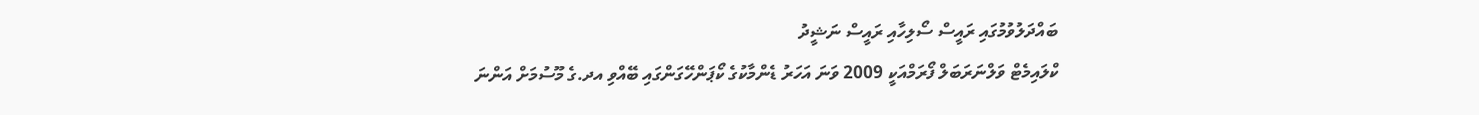ބައްދަލުވުމުގައި ރައީސް ސޯލިހާއި ރައީސް ނަޝީދު
ކްލައިމެޓް ވަލްނަރަބަލް ފޯރަމްއަކީ 2009 ވަނަ އަހަރު ޑެންމާކުގެ ކޯޕަންހޭގަންގައި ބޭއްވި އދ.ގެ މޫސުމަށް އަންނަ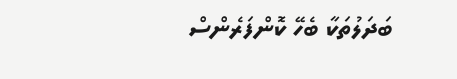ބަދަލުތަކާ ބެހޭ ކޮންފަރެންސް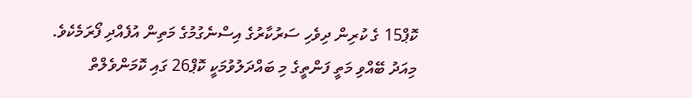ކޮޕް15 ގެ ކުރިން ދިވެހި ސަރުކާރުގެ އިސްނެގުމުގެ މަތިން އުފެއްދި ފޯރަމެކެވެ.
މިއަދު ބޭއްވި މަތީ ފަންތީގެ މި ބައްދަލުވުމަކީ ކޮޕް26 ގައި ކޮމަންވެލްތް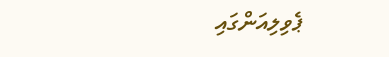ޕެވިލިއަންގައި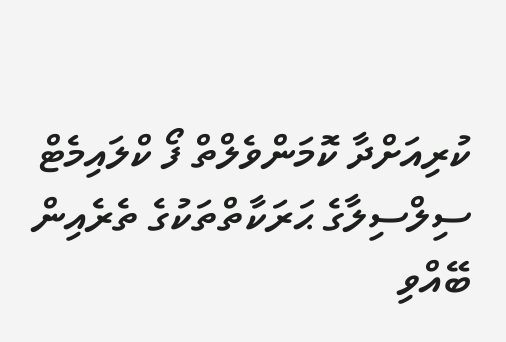ކުރިއަށްދާ ކޮމަންވެލްތް ފޯ ކްލައިމެޓް ސިލްސިލާގެ ޙަރަކާތްތަކުގެ ތެރެއިން ބޭއްވި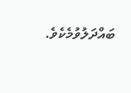ބައްދަލުވުމެކެވެ.